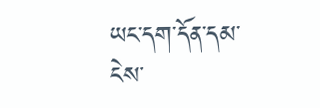ཡང་དག་དོན་དམ་ངེས་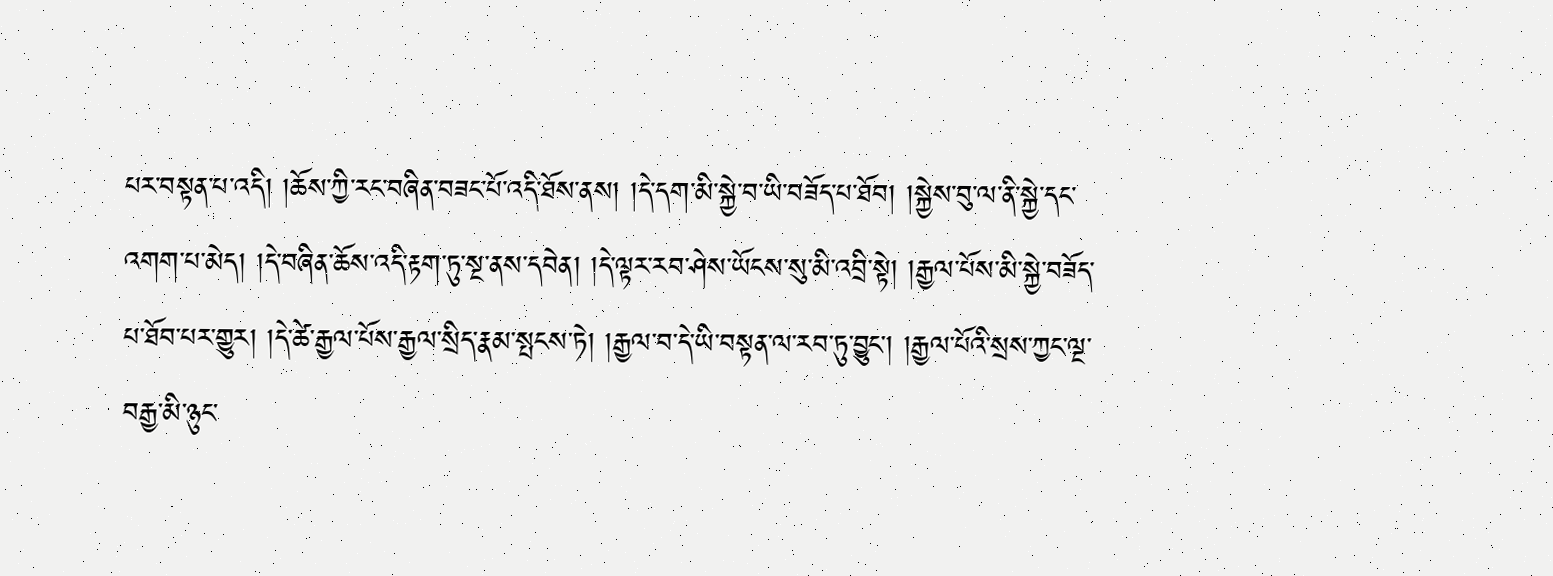པར་བསྟན་པ་འདི། །ཆོས་ཀྱི་རང་བཞིན་བཟང་པོ་འདི་ཐོས་ནས། །དེ་དག་མི་སྐྱེ་བ་ཡི་བཟོད་པ་ཐོབ། །སྐྱེས་བུ་ལ་ནི་སྐྱེ་དང་འགག་པ་མེད། །དེ་བཞིན་ཆོས་འདི་རྟག་ཏུ་སྔ་ནས་དབེན། །དེ་ལྟར་རབ་ཤེས་ཡོངས་སུ་མི་འབྲི་སྟེ། །རྒྱལ་པོས་མི་སྐྱེ་བཟོད་པ་ཐོབ་པར་གྱུར། །དེ་ཚེ་རྒྱལ་པོས་རྒྱལ་སྲིད་རྣམ་སྤངས་ཏེ། །རྒྱལ་བ་དེ་ཡི་བསྟན་ལ་རབ་ཏུ་བྱུང་། །རྒྱལ་པོའི་སྲས་ཀྱང་ལྔ་བརྒྱ་མི་ཉུང་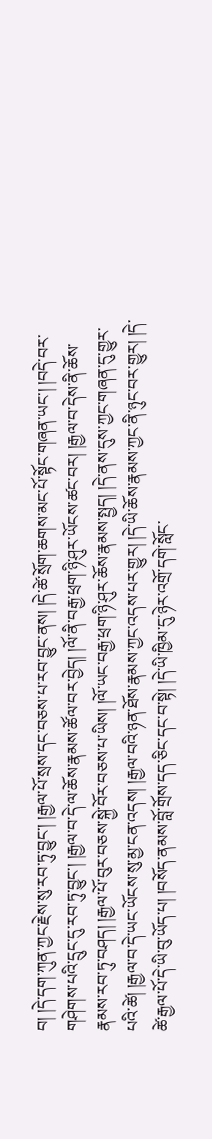བ། །དེ་དག་ཀུན་ཀྱང་རྗེས་སུ་རབ་ཏུ་བྱུང་། །རྒྱལ་པོ་སྲས་དང་བཅས་པ་རབ་བྱུང་ནས། །དེ་ཚེ་སྲོག་ཆགས་མང་པོ་སྟོང་གཞན་ཡང་། །བདེ་བར་གཤེགས་པའི་དྲུང་དུ་རབ་ཏུ་བྱུང་། །རྒྱལ་བ་དེ་ལ་ཆོས་རྣམས་ཚོལ་བར་བྱེད། །ལོ་ནི་བརྒྱ་ཕྲག་ཉི་ཤུར་ཡོངས་ཚང་བར། །རྒྱལ་བ་དེས་ནི་ཆོས་རྣམས་རབ་ཏུ་བཤད། །རྒྱལ་པོ་བུར་བཅས་སྐྱེ་བོར་བཅས་པ་ཡིས། །ལོ་ཡང་བརྒྱ་ཕྲག་ཉི་ཤུར་ཆོས་རྣམས་སྤྱད། །དེ་ནས་དུས་ཀྱང་གཞན་དུ་གྱུར་པའི་ཚེ། །རྒྱལ་བ་དེ་ཡང་ཡོངས་སུ་མྱ་ངན་འདས། །རྒྱལ་བའི་ཉན་ཐོས་རྣམས་ཀྱང་འདས་པར་གྱུར། །དེ་ཡི་ཆོས་རྣམས་ཀྱང་ནི་ཉུང་བར་གྱུར། །དེ་ཚེ་རྒྱལ་པོ་དེ་ཡི་བུ་ཡོད་པ། །བསོད་ནམས་བློ་གྲོས་དད་ཅིང་དང་བ་སྟེ། །དེ་ཡི་ཁྱིམ་དུ་ཉེར་འགྲོ་དགེ་སློང་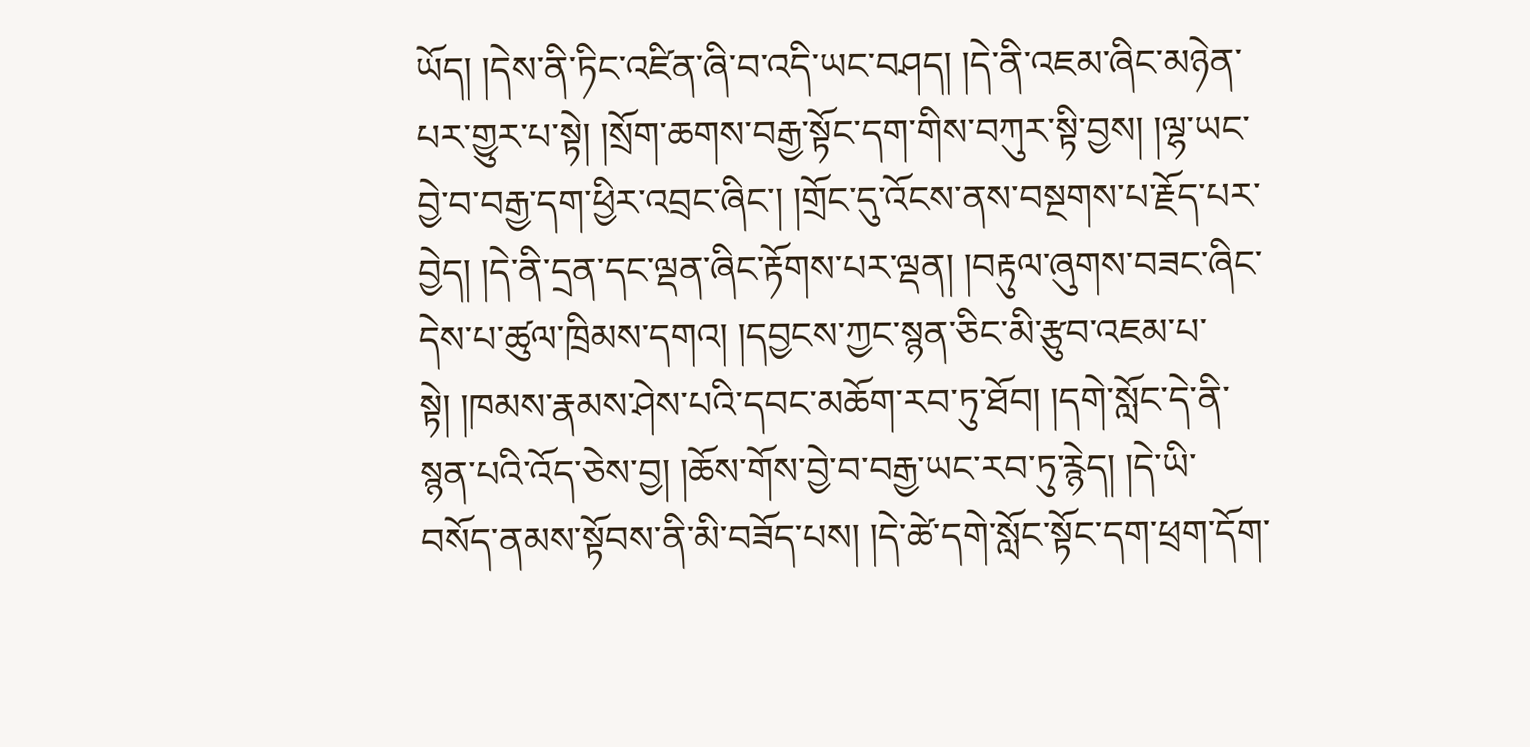ཡོད། །དེས་ནི་ཏིང་འཛིན་ཞི་བ་འདི་ཡང་བཤད། །དེ་ནི་འཇམ་ཞིང་མཉེན་པར་གྱུར་པ་སྟེ། །སྲོག་ཆགས་བརྒྱ་སྟོང་དག་གིས་བཀུར་སྟི་བྱས། །ལྷ་ཡང་བྱེ་བ་བརྒྱ་དག་ཕྱིར་འབྲང་ཞིང་། །གྲོང་དུ་འོངས་ནས་བསྔགས་པ་རྗོད་པར་བྱེད། །དེ་ནི་དྲན་དང་ལྡན་ཞིང་རྟོགས་པར་ལྡན། །བརྟུལ་ཞུགས་བཟང་ཞིང་དེས་པ་ཚུལ་ཁྲིམས་དགའ། །དབྱངས་ཀྱང་སྙན་ཅིང་མི་རྩུབ་འཇམ་པ་སྟེ། །ཁམས་རྣམས་ཤེས་པའི་དབང་མཆོག་རབ་ཏུ་ཐོབ། །དགེ་སློང་དེ་ནི་སྙན་པའི་འོད་ཅེས་བྱ། །ཆོས་གོས་བྱེ་བ་བརྒྱ་ཡང་རབ་ཏུ་རྙེད། །དེ་ཡི་བསོད་ནམས་སྟོབས་ནི་མི་བཟོད་པས། །དེ་ཚེ་དགེ་སློང་སྟོང་དག་ཕྲག་དོག་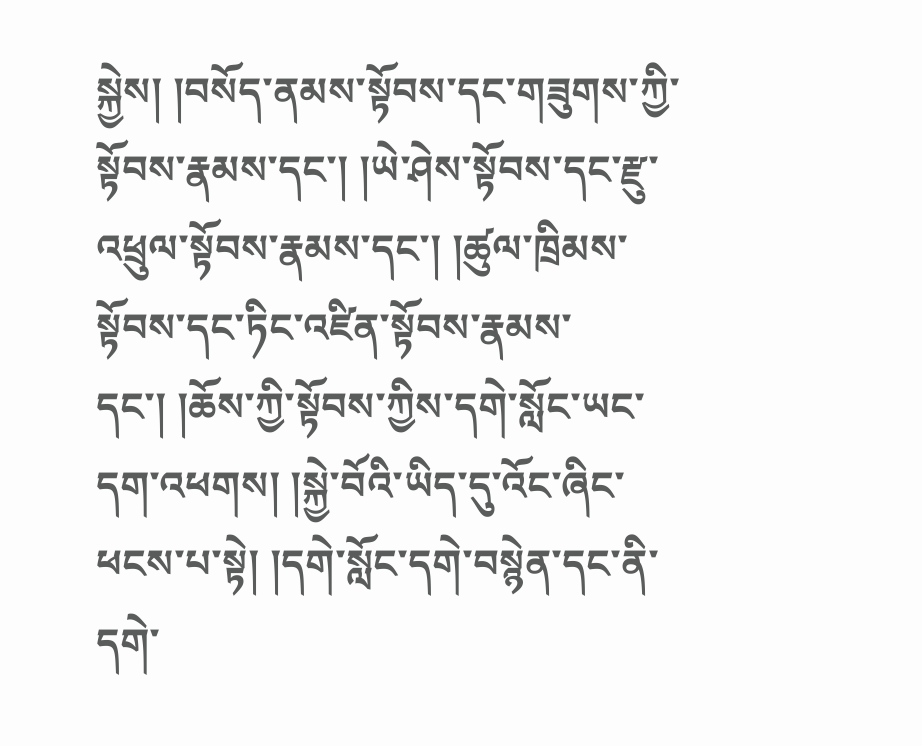སྐྱེས། །བསོད་ནམས་སྟོབས་དང་གཟུགས་ཀྱི་སྟོབས་རྣམས་དང་། །ཡེ་ཤེས་སྟོབས་དང་རྫུ་འཕྲུལ་སྟོབས་རྣམས་དང་། །ཚུལ་ཁྲིམས་སྟོབས་དང་ཏིང་འཛིན་སྟོབས་རྣམས་དང་། །ཆོས་ཀྱི་སྟོབས་ཀྱིས་དགེ་སློང་ཡང་དག་འཕགས། །སྐྱེ་བོའི་ཡིད་དུ་འོང་ཞིང་ཕངས་པ་སྟེ། །དགེ་སློང་དགེ་བསྙེན་དང་ནི་དགེ་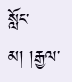སློང་མ། །རྒྱལ་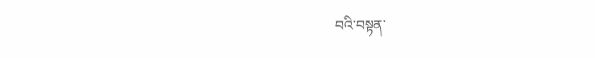བའི་བསྟན་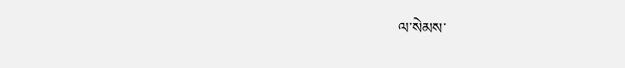ལ་སེམས་